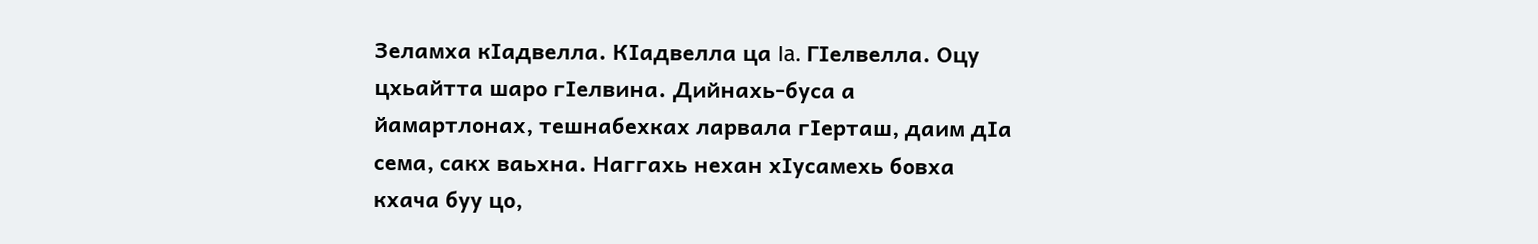Зеламха кIадвелла. КIадвелла ца Ia. ГIелвелла. Оцу цхьайтта шаро гIелвина. Дийнахь-буса а йамартлонах, тешнабехках ларвала гIерташ, даим дIа сема, сакх ваьхна. Наггахь нехан хIусамехь бовха кхача буу цо,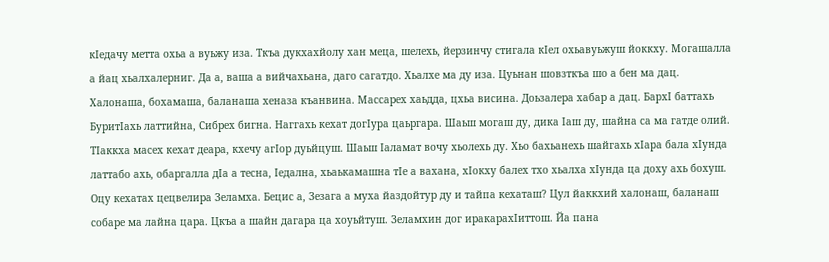кIедачу метта охьа а вуьжу иза. Ткъа дукхахйолу хан меца, шелехь, йерзинчу стигала кIел охьавуьжуш йоккху. Могашалла а йац хьалхалерниг. Да а, ваша а вийчахьана, даго сагатдо. Хьалхе ма ду иза. Цуьнан шовзткъа шо а бен ма дац. Халонаша, бохамаша, баланаша хеназа къанвина. Массарех хаьдда, цхьа висина. Доьзалера хабар а дац. БapxI баттахь БуритIахь латтийна, Сибрех бигна. Наггахь кехат дoгIypa цаьргара. Шаьш могаш ду, дика Iаш ду, шайна са ма гатде олий. ТIаккха масех кехат деара, кхечу агIор дуьйцуш. Шаьш Iаламат вочу хьолехь ду. Хьо бахьанехь шайгахь xIapa бала хIунда латтабо ахь, обаргалла дIа а тесна, Iедална, хьаькамашна тIе а вахана, хIокху балех тхо хьалха хIунда ца доху ахь бохуш.
Оцу кехатах цецвелира Зеламха. Бецис а, Зезага а муха йаздойтур ду и тайпа кехаташ? Цул йаккхий халонаш, баланаш собаре ма лайна цара. Цкъа а шайн дагара ца хоуьйтуш. Зеламхин дог иракарахIиттош. Йа пана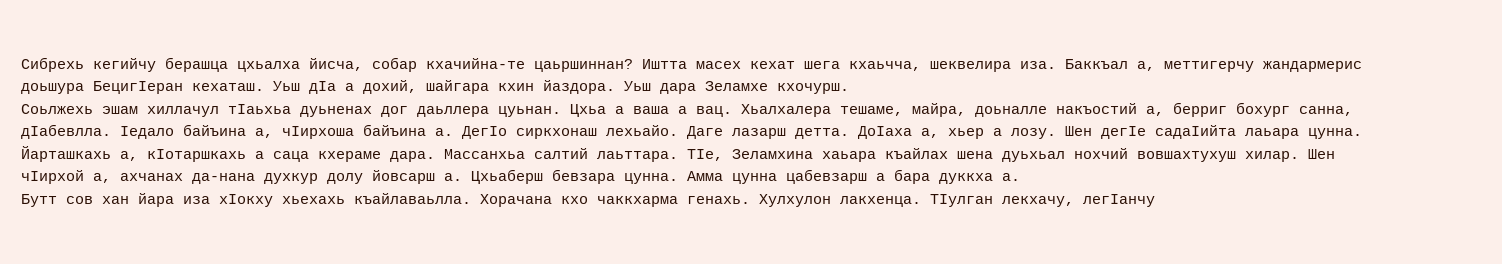Сибрехь кегийчу берашца цхьалха йисча, собар кхачийна-те цаьршиннан? Иштта масех кехат шега кхаьчча, шеквелира иза. Баккъал а, меттигерчу жандармерис доьшура БецигIеран кехаташ. Уьш дIа а дохий, шайгара кхин йаздора. Уьш дара Зеламхе кхочурш.
Соьлжехь эшам хиллачул тIаьхьа дуьненах дог даьллера цуьнан. Цхьа а ваша а вац. Хьалхалера тешаме, майра, доьналле накъостий а, берриг бохург санна, дIабевлла. Iедало байъина а, чIирхоша байъина а. ДегIо сиркхонаш лехьайо. Даге лазарш детта. ДоIаха а, хьер а лозу. Шен дегIе садаIийта лаьара цунна. Йарташкахь а, кIотаршкахь а саца кхераме дара. Массанхьа салтий лаьттара. ТIе, Зеламхина хаьара къайлах шена дуьхьал нохчий вовшахтухуш хилар. Шен чIирхой а, ахчанах да-нана духкур долу йовсарш а. Цхьаберш бевзара цунна. Амма цунна цабевзарш а бара дуккха а.
Бутт сов хан йара иза хIокху хьехахь къайлаваьлла. Хорачана кхо чаккхарма генахь. Хулхулон лакхенца. ТIулган лекхачу, легIанчу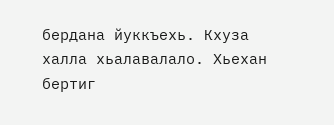бердана йуккъехь. Кхуза халла хьалавалало. Хьехан бертиг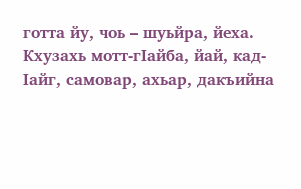готта йу, чоь – шуьйра, йеха. Кхузахь мотт-гIайба, йай, кад-Iайг, самовар, ахьар, дакъийна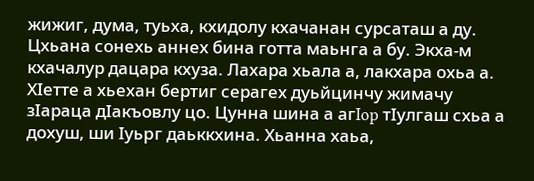жижиг, дума, туьха, кхидолу кхачанан сурсаташ а ду. Цхьана сонехь аннех бина готта маьнга а бу. Экха-м кхачалур дацара кхуза. Лахара хьала а, лакхара охьа а. ХIетте а хьехан бертиг серагех дуьйцинчу жимачу зIараца дIакъовлу цо. Цунна шина а aгIop тIулгаш схьа а дохуш, ши Iyьpг даьккхина. Хьанна хаьа,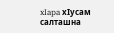xIapa хIусам салташна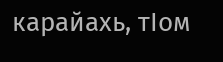карайахь, тIом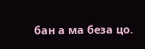бан а ма беза цо.